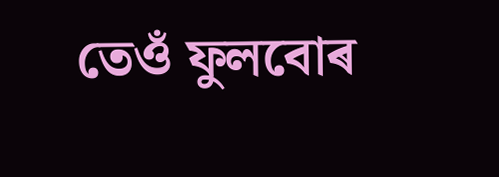তেওঁ ফুলবোৰ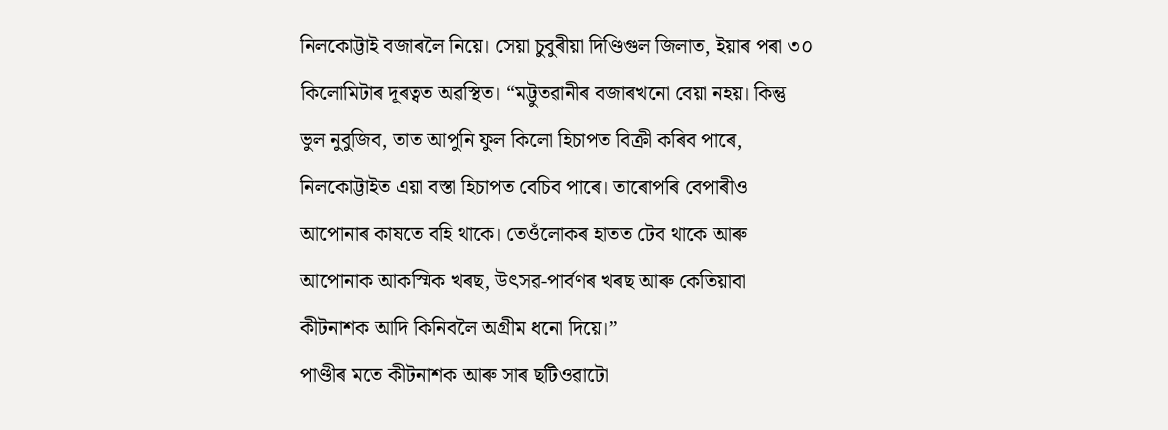নিলকোট্টাই বজাৰলৈ নিয়ে। সেয়া চুবুৰীয়া দিণ্ডিগুল জিলাত, ইয়াৰ পৰা ৩০ কিলোমিটাৰ দূৰত্বত অৱস্থিত। “মট্টুতৱানীৰ বজাৰখনো বেয়া নহয়। কিন্তু ভুল নুবুজিব, তাত আপুনি ফুল কিলো হিচাপত বিক্ৰী কৰিব পাৰে, নিলকোট্টাইত এয়া বস্তা হিচাপত বেচিব পাৰে। তাৰোপৰি বেপাৰীও আপোনাৰ কাষতে বহি থাকে। তেওঁলোকৰ হাতত টেব থাকে আৰু আপোনাক আকস্মিক খৰছ, উৎসৱ-পাৰ্বণৰ খৰছ আৰু কেতিয়াবা কীটনাশক আদি কিনিবলৈ অগ্ৰীম ধনো দিয়ে।”
পাণ্ডীৰ মতে কীটনাশক আৰু সাৰ ছটিওৱাটো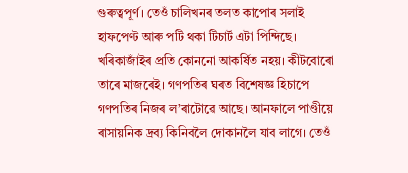গুৰুত্বপূৰ্ণ। তেওঁ চালিখনৰ তলত কাপোৰ সলাই হাফপেণ্ট আৰু পটি থকা টিচাৰ্ট এটা পিন্দিছে। খৰিকাজাঁইৰ প্ৰতি কোননো আকৰ্ষিত নহয়। কীটবোৰো তাৰে মাজৰেই। গণপতিৰ ঘৰত বিশেষজ্ঞ হিচাপে গণপতিৰ নিজৰ ল’ৰাটোৱে আছে। আনফালে পাণ্ডীয়ে ৰাসায়নিক দ্ৰব্য কিনিবলৈ দোকানলৈ যাব লাগে। তেওঁ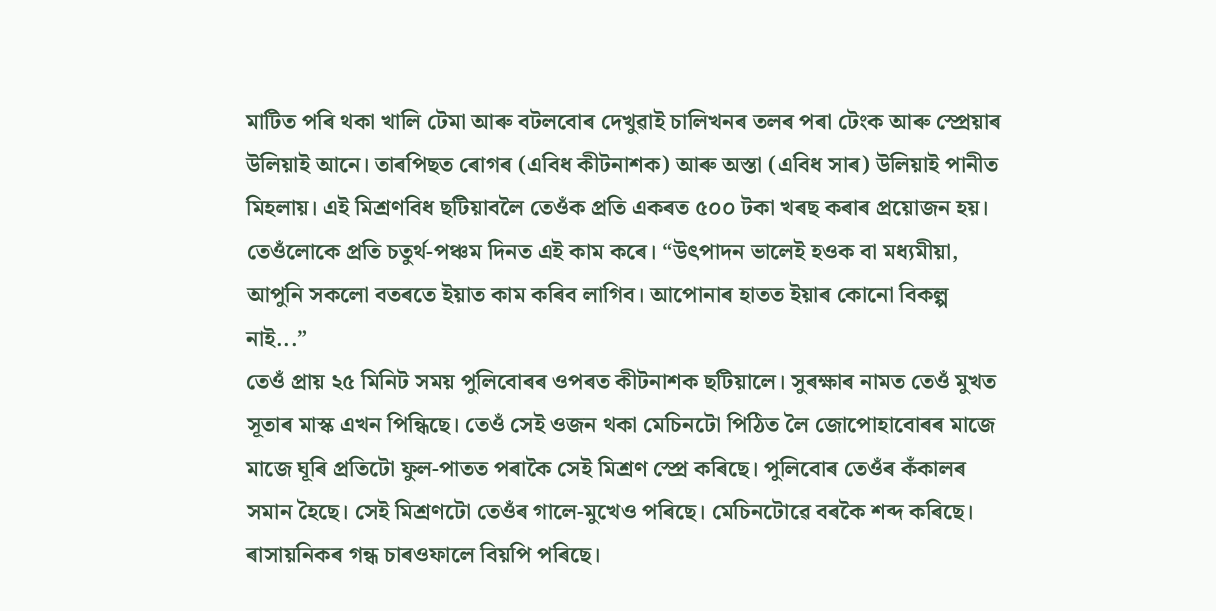মাটিত পৰি থকা খালি টেমা আৰু বটলবোৰ দেখুৱাই চালিখনৰ তলৰ পৰা টেংক আৰু স্প্ৰেয়াৰ উলিয়াই আনে। তাৰপিছত ৰোগৰ (এবিধ কীটনাশক) আৰু অস্তা (এবিধ সাৰ) উলিয়াই পানীত মিহলায়। এই মিশ্ৰণবিধ ছটিয়াবলৈ তেওঁক প্ৰতি একৰত ৫০০ টকা খৰছ কৰাৰ প্ৰয়োজন হয়। তেওঁলোকে প্ৰতি চতুৰ্থ-পঞ্চম দিনত এই কাম কৰে। “উৎপাদন ভালেই হওক বা মধ্যমীয়া, আপুনি সকলো বতৰতে ইয়াত কাম কৰিব লাগিব। আপোনাৰ হাতত ইয়াৰ কোনো বিকল্প নাই...”
তেওঁ প্ৰায় ২৫ মিনিট সময় পুলিবোৰৰ ওপৰত কীটনাশক ছটিয়ালে। সুৰক্ষাৰ নামত তেওঁ মুখত সূতাৰ মাস্ক এখন পিন্ধিছে। তেওঁ সেই ওজন থকা মেচিনটো পিঠিত লৈ জোপোহাবোৰৰ মাজে মাজে ঘূৰি প্ৰতিটো ফুল-পাতত পৰাকৈ সেই মিশ্ৰণ স্প্ৰে কৰিছে। পুলিবোৰ তেওঁৰ কঁকালৰ সমান হৈছে। সেই মিশ্ৰণটো তেওঁৰ গালে-মুখেও পৰিছে। মেচিনটোৱে বৰকৈ শব্দ কৰিছে। ৰাসায়নিকৰ গন্ধ চাৰওফালে বিয়পি পৰিছে।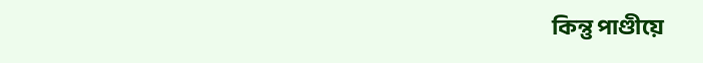কিন্তু পাণ্ডীয়ে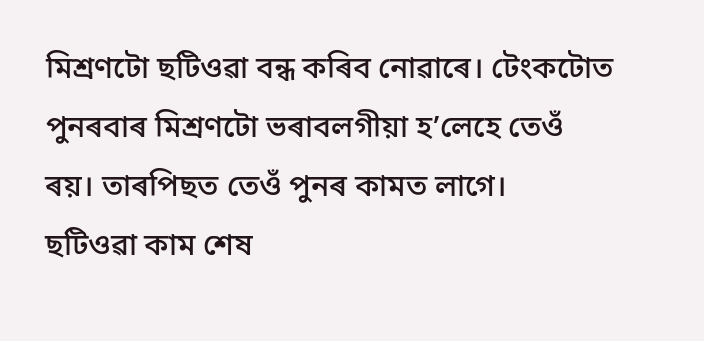মিশ্ৰণটো ছটিওৱা বন্ধ কৰিব নোৱাৰে। টেংকটোত পুনৰবাৰ মিশ্ৰণটো ভৰাবলগীয়া হ’লেহে তেওঁ ৰয়। তাৰপিছত তেওঁ পুনৰ কামত লাগে।
ছটিওৱা কাম শেষ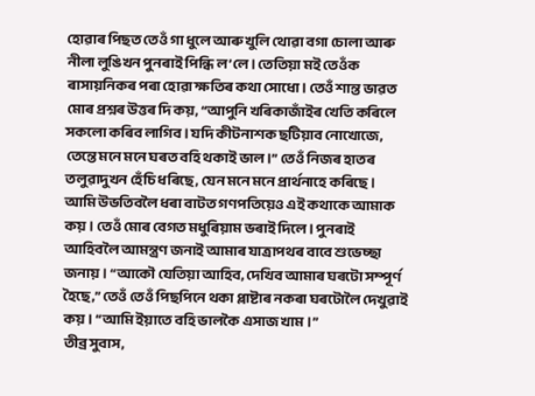হোৱাৰ পিছত তেওঁ গা ধুলে আৰু খুলি থোৱা বগা চোলা আৰু নীলা লুঙিখন পুনৰাই পিন্ধি ল’লে। তেতিয়া মই তেওঁক ৰাসায়নিকৰ পৰা হোৱা ক্ষতিৰ কথা সোধো। তেওঁ শান্ত ভাৱত মোৰ প্ৰশ্নৰ উত্তৰ দি কয়, “আপুনি খৰিকাজাঁইৰ খেতি কৰিলে সকলো কৰিব লাগিব। যদি কীটনাশক ছটিয়াব নোখোজে, তেন্তে মনে মনে ঘৰত বহি থকাই ভাল।” তেওঁ নিজৰ হাতৰ তলুৱাদুখন হেঁচি ধৰিছে, যেন মনে মনে প্ৰাৰ্থনাহে কৰিছে।
আমি উভতিবলৈ ধৰা বাটত গণপতিয়েও এই কথাকে আমাক কয়। তেওঁ মোৰ বেগত মধুৰিয়াম ভৰাই দিলে। পুনৰাই আহিবলৈ আমন্ত্ৰণ জনাই আমাৰ যাত্ৰাপথৰ বাবে শুভেচ্ছা জনায়। “আকৌ যেতিয়া আহিব, দেখিব আমাৰ ঘৰটো সম্পূৰ্ণ হৈছে,” তেওঁ তেওঁ পিছপিনে থকা প্লাষ্টাৰ নকৰা ঘৰটোলৈ দেখুৱাই কয়। “আমি ইয়াতে বহি ভালকৈ এসাজ খাম।”
তীব্ৰ সুবাস,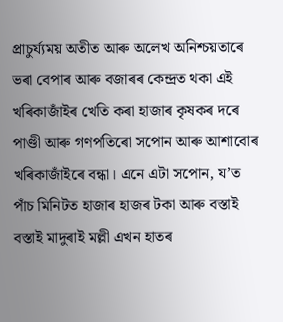প্ৰাচুৰ্য্যময় অতীত আৰু অলেখ অনিশ্চয়তাৰে ভৰা বেপাৰ আৰু বজাৰৰ কেন্দ্ৰত থকা এই খৰিকাজাঁইৰ খেতি কৰা হাজাৰ কৃষকৰ দৰে পাণ্ডী আৰু গণপতিৰো সপোন আৰু আশাবোৰ খৰিকাজাঁইৰে বন্ধা। এনে এটা সপোন, য’ত পাঁচ মিনিটত হাজাৰ হাজৰ টকা আৰু বস্তাই বস্তাই মাদুৰাই মল্লী এখন হাতৰ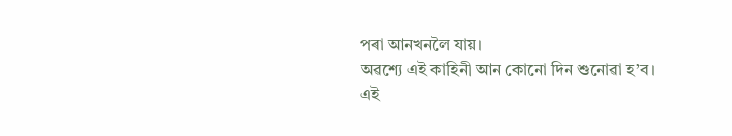পৰা আনখনলৈ যায়।
অৱশ্যে এই কাহিনী আন কোনো দিন শুনোৱা হ’ব।
এই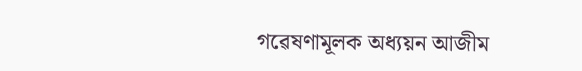গৱেষণামূলক অধ্যয়ন আজীম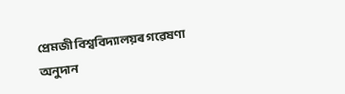প্ৰেমজী বিশ্ববিদ্যালয়ৰ গৱেষণা অনুদান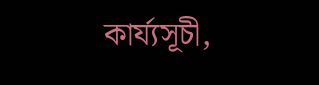কাৰ্য্যসূচী,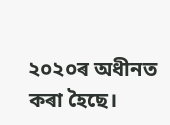২০২০ৰ অধীনত কৰা হৈছে।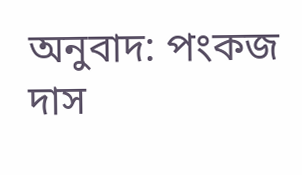অনুবাদ: পংকজ দাস